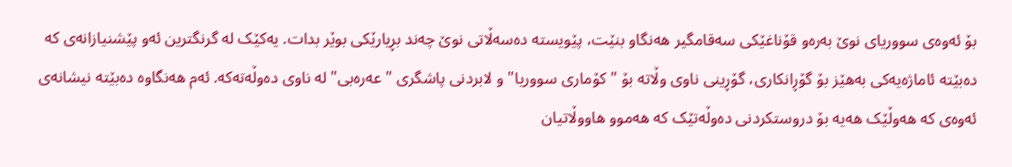بۆ ئەوەی سووریای نوێ بەرەو قۆناغێکی سەقامگیر هەنگاو بنێت، پێویستە دەسەڵاتی نوێ چەند بڕیارێکی بوێر بدات. یەکێک لە گرنگترین ئەو پێشنیازانەی کە دەبێتە ئاماژەیەکی بەهێز بۆ گۆڕانکاری، گۆڕینی ناوی وڵاتە بۆ "کۆماری سووریا" و لابردنی پاشگری "عەرەبی" لە ناوی دەوڵەتەکە. ئەم هەنگاوە دەبێتە نیشانەی ئەوەی کە هەوڵێک هەیە بۆ دروستکردنی دەوڵەتێک کە هەموو هاووڵاتیان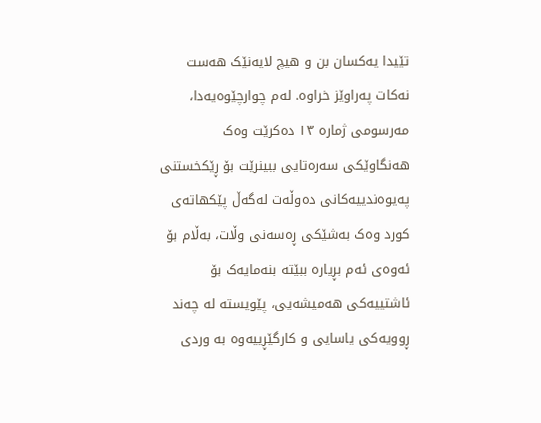تێیدا یەکسان بن و هیچ لایەنێک هەست نەکات پەراوێز خراوە. لەم چوارچێوەیەدا، مەرسومی ژمارە ١٣ دەکرێت وەک هەنگاوێکی سەرەتایی ببینرێت بۆ ڕێکخستنی پەیوەندییەکانی دەوڵەت لەگەڵ پێکهاتەی کورد وەک بەشێکی ڕەسەنی وڵات، بەڵام بۆ ئەوەی ئەم بڕیارە ببێتە بنەمایەک بۆ ئاشتییەکی هەمیشەیی، پێویستە لە چەند ڕوویەکی یاسایی و کارگێڕییەوە بە وردی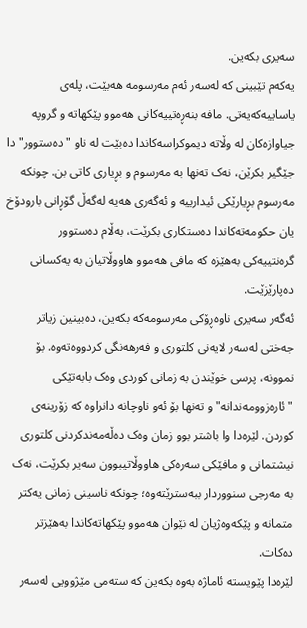سەیری بکەین.
یەکەم تێبینی کە لەسەر ئەم مەرسومە هەبێت، پلەی یاساییەکەیەتی. مافە بنەڕەتییەکانی هەموو پێکهاتە و گروپە جیاوازەکان لە وڵاتە دیموکراسەکاندا دەبێت لە ناو "دەستوور"دا جێگیر بکرێن، نەک تەنها بە مەرسوم و بڕیاری کاتی بن. چونکە مەرسوم بڕیارێکی ئیدارییە و ئەگەری هەیە لەگەڵ گۆڕانی بارودۆخ یان حکومەتەکاندا دەستکاری بکرێت، بەڵام دەستوور گرەنتییەکی بەهێزە کە مافی هەموو هاووڵاتیان بە یەکسانی دەپارێزێت.
ئەگەر سەیری ناوەڕۆکی مەرسومەکە بکەین، دەبینین زیاتر جەختی لەسەر لایەنی کلتوری و فەرهەنگی کردووەتەوە. بۆ نموونە، پرسی خوێندن بە زمانی کوردی وەک بابەتێکی "ئارەزوومەندانە" و تەنها بۆ ئەو ناوچانە دانراوە کە زۆرینەی کوردن. لێرەدا وا باشتر بوو زمان وەک دەڵەمەندکردنی کلتوری نیشتمانی و مافێکی سەرەکی هاووڵاتیبوون سەیر بکرێت، نەک بە مەرجی سنووردار ببەسترێتەوە؛ چونکە ناسینی زمانی یەکتر متمانە و پێکەوەژیان لە نێوان هەموو پێکهاتەکاندا بەهێزتر دەکات.
لێرەدا پێویستە ئاماژە بەوە بکەین کە ستەمی مێژوویی لەسەر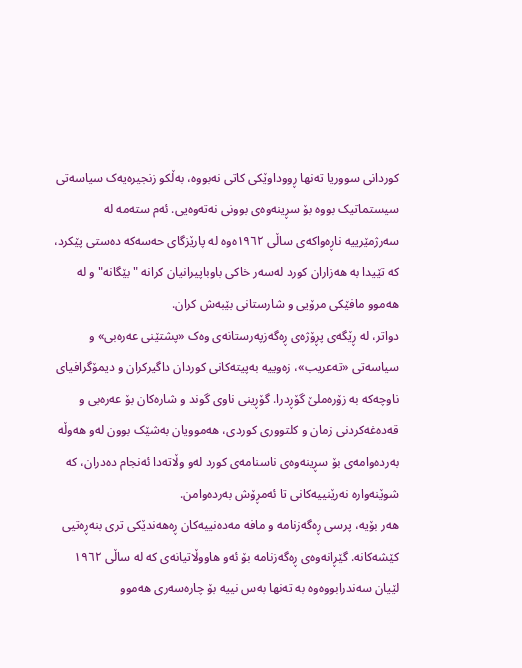کوردانی سووریا تەنها ڕووداوێکی کاتی نەبووە، بەڵکو زنجیرەیەک سیاسەتی سیستماتیک بووە بۆ سڕینەوەی بوونی نەتەوەیی. ئەم ستەمە لە سەرژمێرییە ناڕەواکەی ساڵی ١٩٦٢ەوە لە پارێزگای حەسەکە دەستی پێکرد، کە تێیدا بە هەزاران کورد لەسەر خاکی باوباپیرانیان کرانە "بێگانە" و لە هەموو مافێکی مرۆیی و شارستانی بێبەش کران.
دواتر، لە ڕێگەی پڕۆژەی ڕەگەزپەرستانەی وەک «پشتێنی عەرەبی» و سیاسەتی «تەعریب»، زەوییە بەپیتەکانی کوردان داگیرکران و دیمۆگرافیای ناوچەکە بە زۆرەملێ گۆڕدرا. گۆڕینی ناوی گوند و شارەکان بۆ عەرەبی و قەدەغەکردنی زمان و کلتووری کوردی، هەموویان بەشێک بوون لەو هەوڵە بەردەوامەی بۆ سڕینەوەی ناسنامەی کورد لەو وڵاتەدا ئەنجام دەدران، کە شوێنەوارە نەرێنییەکانی تا ئەمڕۆش بەردەوامن.
هەر بۆیە، پرسی ڕەگەزنامە و مافە مەدەنییەکان ڕەهەندێکی تری بنەڕەتیی کێشەکانە. گێڕانەوەی ڕەگەزنامە بۆ ئەو هاووڵاتیانەی کە لە ساڵی ١٩٦٢ لێیان سەندرابووەوە بە تەنها بەس نییە بۆ چارەسەری هەموو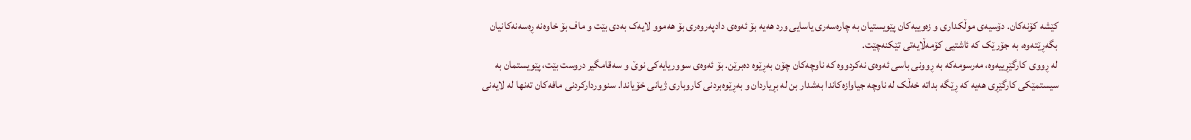کێشە کۆنەکان. دۆسیەی موڵکداری و زەوییەکان پێویستیان بە چارەسەری یاسایی ورد هەیە بۆ ئەوەی دادپەروەری بۆ هەموو لایەک بەدی بێت و ماف بۆ خاوەنە ڕەسەنەکانیان بگەڕێتەوە، بە جۆرێک کە ئاشتیی کۆمەڵایەتی تێکنەچێت.
لە ڕووی کارگێڕییەوە، مەرسومەکە بە ڕوونی باسی ئەوەی نەکردووە کە ناوچەکان چۆن بەڕێوە دەبرێن. بۆ ئەوەی سووریایەکی نوێ و سەقامگیر دروست بێت، پێویستمان بە سیستمێکی کارگێڕی هەیە کە ڕێگە بداتە خەڵک لە ناوچە جیاوازەکاندا بەشدار بن لە بڕیاردان و بەڕێوەبردنی کاروباری ژیانی خۆیاندا. سنووردارکردنی مافەکان تەنها لە لایەنی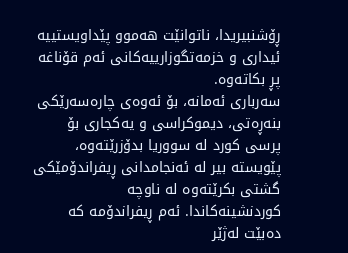ڕۆشنبیریدا، ناتوانێت هەموو پێداویستییە ئیداری و خزمەتگوزارییەکانی ئەم قۆناغە پڕ بکاتەوە.
سەرباری ئەمانە، بۆ ئەوەی چارەسەرێکی بنەڕەتی، دیموکراسی و یەکجاری بۆ پرسی کورد لە سووریا بدۆزرێتەوە، پێویستە بیر لە ئەنجامدانی ڕیفراندۆمێکی گشتی بکرێتەوە لە ناوچە کوردنشینەکاندا. ئەم ڕیفراندۆمە کە دەبێت لەژێر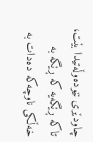چاودێری نێودەوڵەتیدا بێت، تاکە ڕێگەیە کە ڕێگە بە خەڵکی ناوچەکە دەدات بە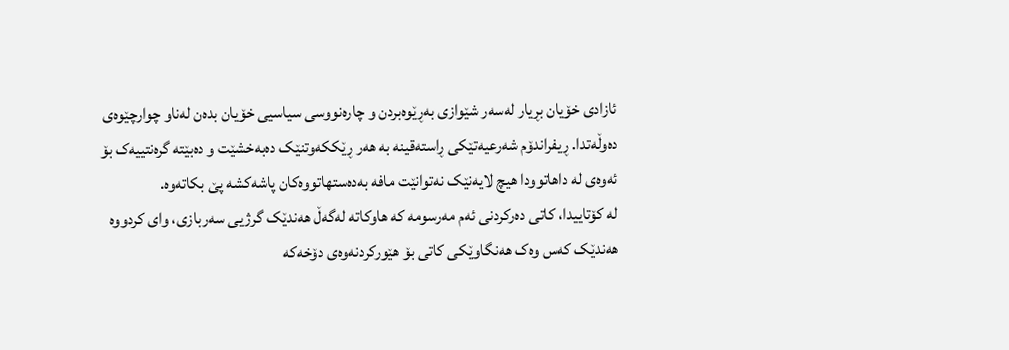ئازادی خۆیان بڕیار لەسەر شێوازی بەڕێوەبردن و چارەنووسی سیاسیی خۆیان بدەن لەناو چوارچێوەی دەوڵەتدا. ڕیفراندۆم شەرعیەتێکی ڕاستەقینە بە هەر ڕێککەوتنێک دەبەخشێت و دەبێتە گرەنتییەک بۆ ئەوەی لە داهاتوودا هیچ لایەنێک نەتوانێت مافە بەدەستهاتووەکان پاشەکشە پێ بکاتەوە.
لە کۆتاییدا، کاتی دەرکردنی ئەم مەرسومە کە هاوکاتە لەگەڵ هەندێک گرژیی سەربازی، وای کردووە هەندێک کەس وەک هەنگاوێکی کاتی بۆ هێورکردنەوەی دۆخەکە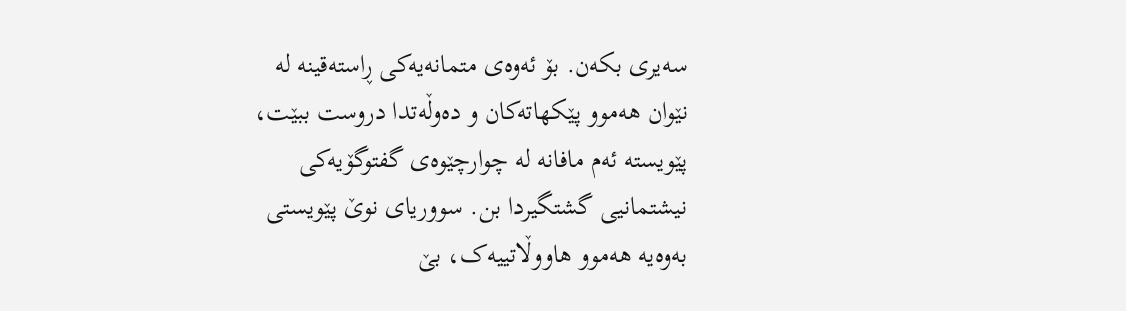سەیری بکەن. بۆ ئەوەی متمانەیەکی ڕاستەقینە لە نێوان هەموو پێکهاتەکان و دەوڵەتدا دروست ببێت، پێویستە ئەم مافانە لە چوارچێوەی گفتوگۆیەکی نیشتمانیی گشتگیردا بن. سووریای نوێ پێویستی بەوەیە هەموو هاووڵاتییەک، بێ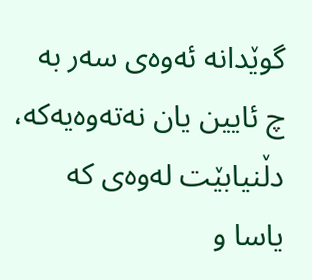گوێدانە ئەوەی سەر بە چ ئایین یان نەتەوەیەکە، دڵنیابێت لەوەی کە یاسا و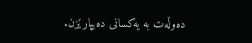دەوڵەت بە یەکسانی دەیپارێزن.